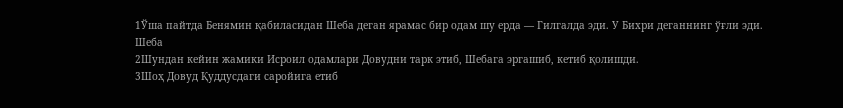1Ўша пайтда Бенямин қабиласидан Шеба деган ярамас бир одам шу ерда — Гилгалда эди. У Бихри деганнинг ўғли эди. Шеба
2Шундан кейин жамики Исроил одамлари Довудни тарк этиб, Шебага эргашиб, кетиб қолишди.
3Шоҳ Довуд Қуддусдаги саройига етиб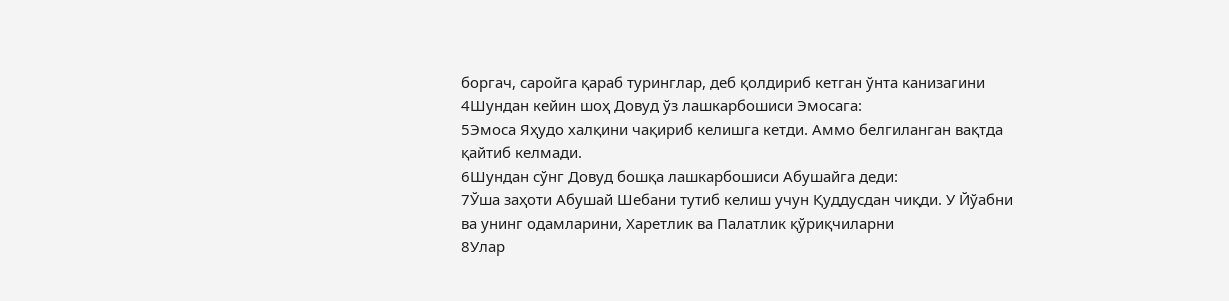боргач, саройга қараб туринглар, деб қолдириб кетган ўнта канизагини
4Шундан кейин шоҳ Довуд ўз лашкарбошиси Эмосага:
5Эмоса Яҳудо халқини чақириб келишга кетди. Аммо белгиланган вақтда қайтиб келмади.
6Шундан сўнг Довуд бошқа лашкарбошиси Абушайга деди:
7Ўша заҳоти Абушай Шебани тутиб келиш учун Қуддусдан чиқди. У Йўабни ва унинг одамларини, Харетлик ва Палатлик қўриқчиларни
8Улар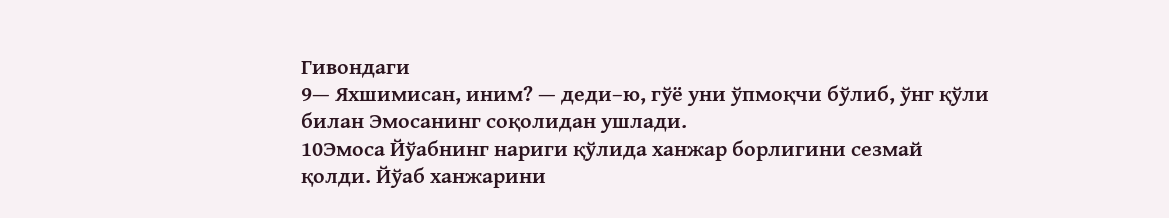Гивондаги
9— Яхшимисан, иним? — деди–ю, гўё уни ўпмоқчи бўлиб, ўнг қўли билан Эмосанинг соқолидан ушлади.
10Эмоса Йўабнинг нариги қўлида ханжар борлигини сезмай қолди. Йўаб ханжарини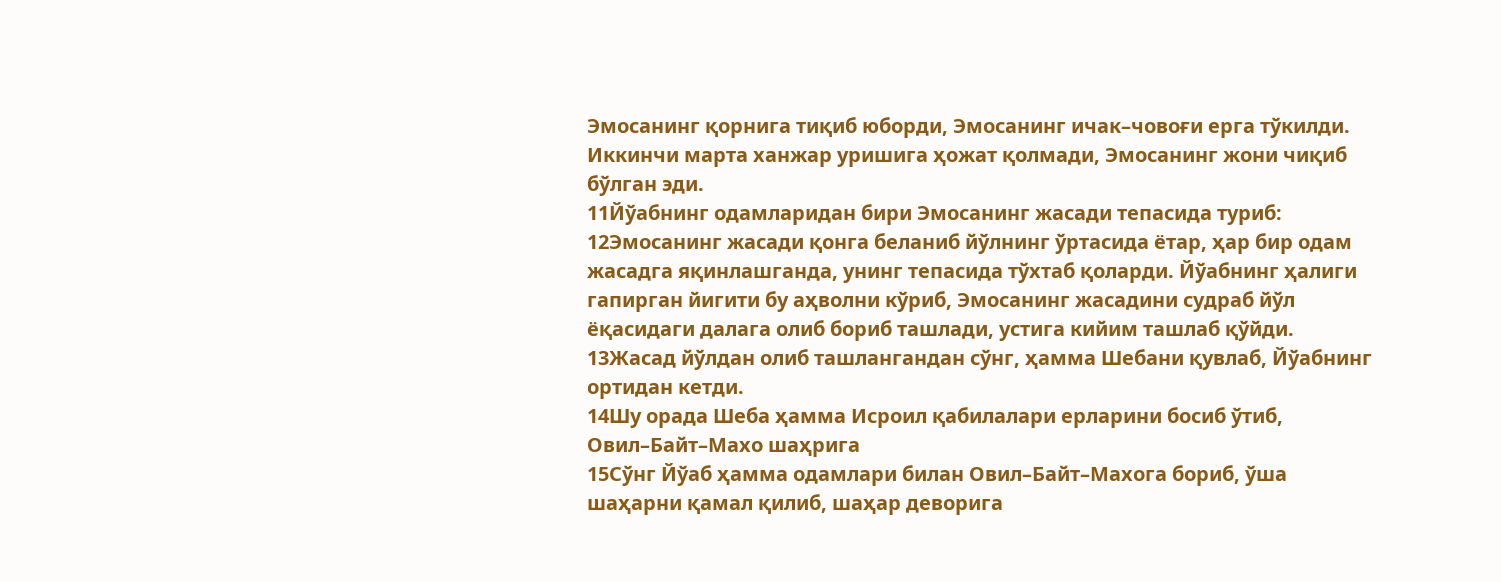Эмосанинг қорнига тиқиб юборди, Эмосанинг ичак–човоғи ерга тўкилди. Иккинчи марта ханжар уришига ҳожат қолмади, Эмосанинг жони чиқиб бўлган эди.
11Йўабнинг одамларидан бири Эмосанинг жасади тепасида туриб:
12Эмосанинг жасади қонга беланиб йўлнинг ўртасида ётар, ҳар бир одам жасадга яқинлашганда, унинг тепасида тўхтаб қоларди. Йўабнинг ҳалиги гапирган йигити бу аҳволни кўриб, Эмосанинг жасадини судраб йўл ёқасидаги далага олиб бориб ташлади, устига кийим ташлаб қўйди.
13Жасад йўлдан олиб ташлангандан сўнг, ҳамма Шебани қувлаб, Йўабнинг ортидан кетди.
14Шу орада Шеба ҳамма Исроил қабилалари ерларини босиб ўтиб, Овил–Байт–Махо шаҳрига
15Сўнг Йўаб ҳамма одамлари билан Овил–Байт–Махога бориб, ўша шаҳарни қамал қилиб, шаҳар деворига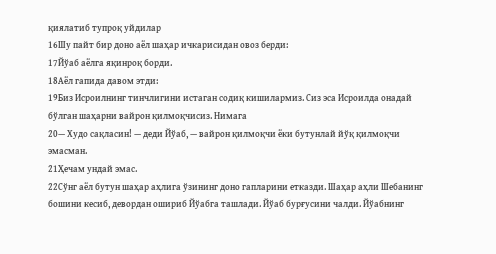қиялатиб тупроқ уйдилар
16Шу пайт бир доно аёл шаҳар ичкарисидан овоз берди:
17Йўаб аёлга яқинроқ борди.
18Аёл гапида давом этди:
19Биз Исроилнинг тинчлигини истаган содиқ кишилармиз. Сиз эса Исроилда онадай бўлган шаҳарни вайрон қилмоқчисиз. Нимага
20— Худо сақласин! — деди Йўаб, — вайрон қилмоқчи ёки бутунлай йўқ қилмоқчи эмасман.
21Ҳечам ундай эмас.
22Сўнг аёл бутун шаҳар аҳлига ўзининг доно гапларини етказди. Шаҳар аҳли Шебанинг бошини кесиб, девордан ошириб Йўабга ташлади. Йўаб бурғусини чалди. Йўабнинг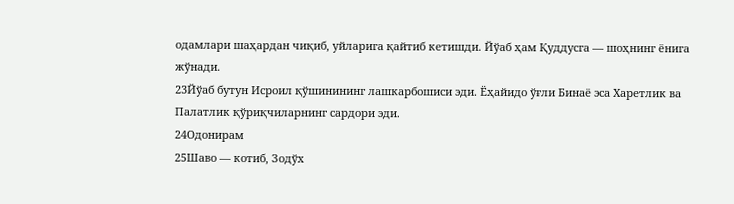одамлари шаҳардан чиқиб, уйларига қайтиб кетишди. Йўаб ҳам Қуддусга — шоҳнинг ёнига жўнади.
23Йўаб бутун Исроил қўшинининг лашкарбошиси эди. Ёҳайидо ўғли Бинаё эса Харетлик ва Палатлик қўриқчиларнинг сардори эди.
24Одонирам
25Шаво — котиб, Зодўх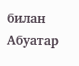билан Абуатар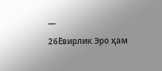—
26Ёвирлик Эро ҳам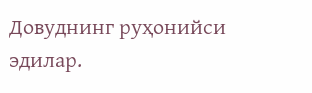Довуднинг руҳонийси эдилар.